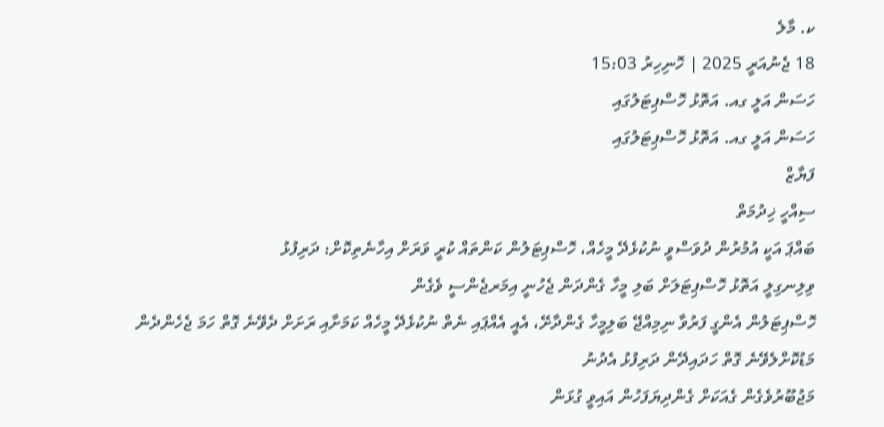ކ. މާލެ
18 ޖެނުއަރީ 2025 | ހޮނިހިރު 15:03
ހަސަން އަލީ ގއ. އަތޮޅު ހޮސްޕިޓަލުގައި
ހަސަން އަލީ ގއ. އަތޮޅު ހޮސްޕިޓަލުގައި
ފަޔާޒް
ސިއްހީ ޚިދުމަތް
ބައްޕަ އަކީ އުމުރުން ދުވަސްވީ ނުކުޅެދޭ މީހެއް، ހޮސްޕިޓަލުން ކަންތައް ކުރީ ވަރަށް އިހާނެތިކޮށް: ދަރިފުޅު
ވިލިނގިލީ އަތޮޅު ހޮސްޕިޓަލަށް ބަލި މީހާ ގެންދަން ޖެހުނީ އިމަރޖެންސީ ވެގެން
ހޮސްޕިޓަލުން އެންގީ ފަރުވާ ނިމިއްޖޭ ބަލިމީހާ ގެންދާށޭ، އެއީ އެއްޕައި ނެތް ނުކުޅެދޭ މީހެއް ކަމަށާއި ރަށަށް ދެވޭނެ ގޮތް ހަމަ ޖެހެންދެން މަޑުކޮށްލެވޭނެ ގޮތް ހަދައިދޭން ދަރިފުޅު އެދުނު
މަޖުބޫރުވެގެން ގެއަކަށް ގެންދިޔަފަހުން އައިވީ ގުޅަން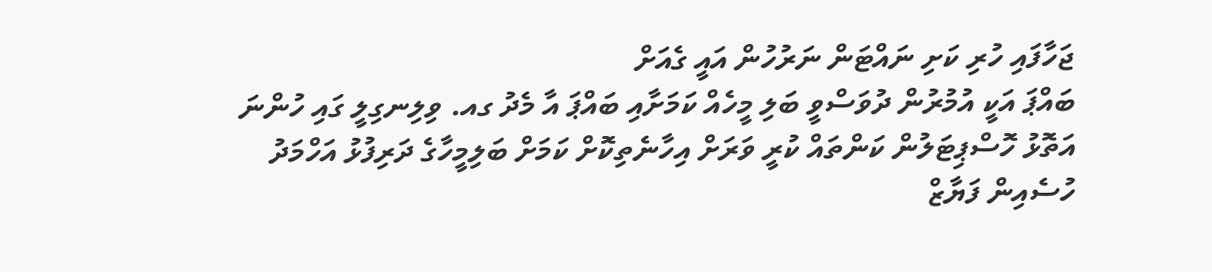ޖަހާފައި ހުރި ކަށި ނައްޓަން ނަރުހުން އައީ ގެއަށް
ބައްޕަ އަކީ އުމުރުން ދުވަސްވީ ބަލި މީހެއް ކަމަށާއި ބައްޕަ އާ މެދު ގއ. ވިލިނގިލީ ގައި ހުންނަ އަތޮޅު ހޮސްޕިޓަލުން ކަންތައް ކުރީ ވަރަށް އިހާނެތިކޮށް ކަމަށް ބަލިމީހާގެ ދަރިފުޅު އަހްމަދު ހުސެއިން ފަޔާޒް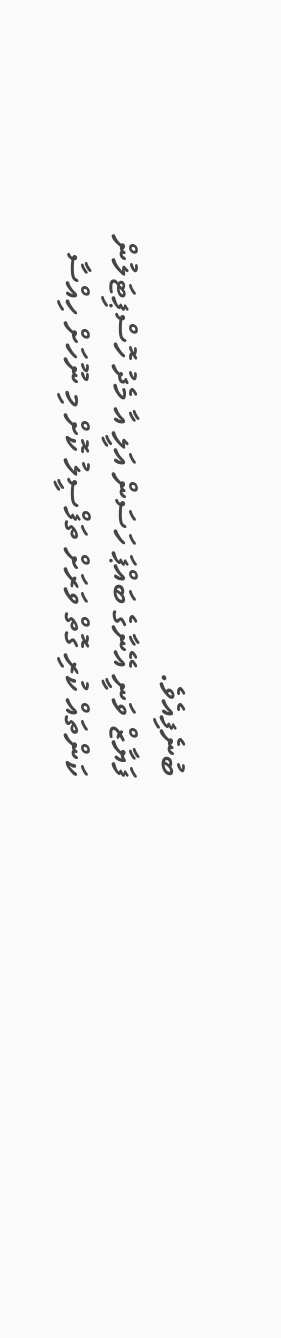ބުނެފިއެވެ.
ފަޔާޒް ވަނީ އޭނާގެ ބައްޕަ ހަސަން އަލީ އާ މެދު ހޮސްޕިޓަލުން ކަންތައް ކުރި ގޮތް ވަރަށް ތަފްސީލު ކޮށް މި ނޫހަށް ހިއްސާ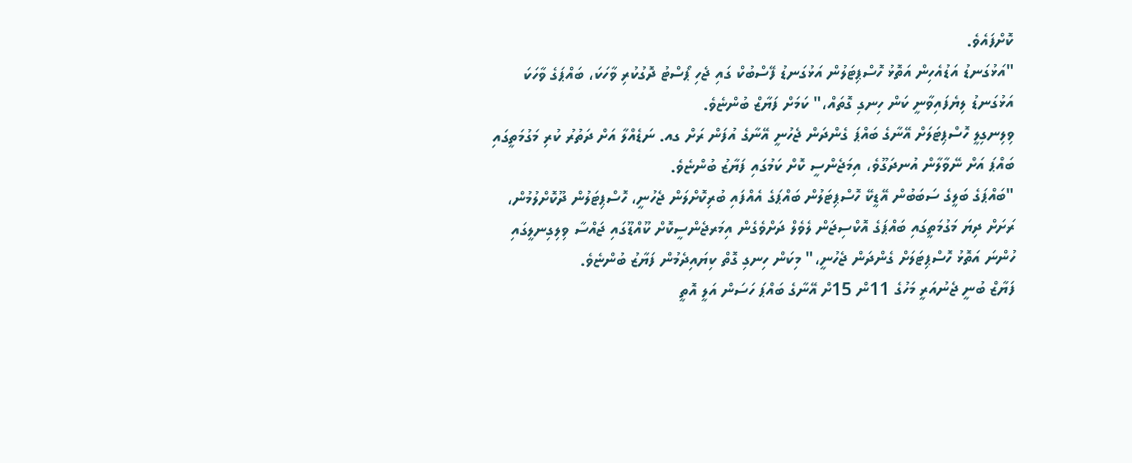ކޮށްފައެވެ.
"އަޅުގަނޑު އަޑުއެހިން އަތޮޅު ހޮސްޕިޓަލުން އަޅުގަނޑު ފޭސްބުކް ގައި ޖެހި ޕޯސްޓު ދޮގުކުރި ވާހަކަ، ބައްޕަގެ ވާހަކަ އަޅުގަނޑު ލިޔެފައިވާނީ ކަން ހިނގި ގޮތައް،" ކަމަށް ފަޔާޒް ބުންޏެވެ.
ވިލިނގިލީ ހޮސްޕިޓަލަށް އޭނާގެ ބައްޕަ ގެންދަން ޖެހުނީ އޭނާގެ އުފަން ރަށް ގއ. ނަޑެއްލާ އަށް ދަތުރު ކުރި މަގުމަތީގައި ބައްޕަ އަށް ނޭވާލާން އުނދަގޫވެ، އިމަޖެންސީ ކޮށް ކަމުގައި ފަޔާޒު ބުންޏެވެ.
"ބައްޕަގެ ބަލީގެ ސަބަބުން އޭޑީކޭ ހޮސްޕިޓަލުން ބައްޕަގެ އެއްފައި ބުރިކޮށްލަން ޖެހުނީ، ހޮސްޕިޓަލުން ދޫކޮށްލުމުން، ރަށަށް ދިޔަ މަގުމަތީގައި ބައްޕަގެ އޮކްސިޖަން ލެވެލް ދަށްވެގެން އިމަރޖެންސީކޮށް ކޫއްޑޫގައި ޖައްސާ ވިލިގިނލީގައި ހުންނަ އަތޮޅު ހޮސްޕިޓަލަށް ގެންދަން ޖެހުނީ،" މިކަން ހިނގި ގޮތް ކިޔައިދެމުން ފަޔާޒު ބުންޏެވެ.
ފަޔާޒް ބުނީ ޖެނުއަރީ މަހުގެ 11ން 15ށް އޭނާގެ ބައްޕަ ހަސަން އަލީ އޮތީ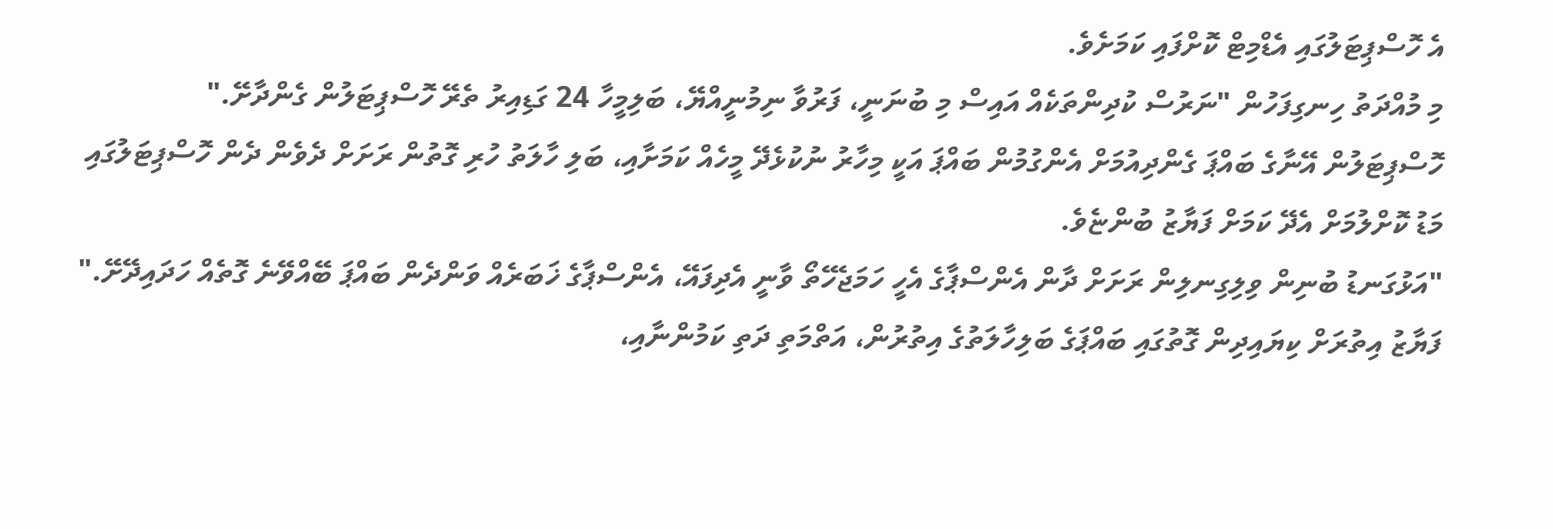އެ ހޮސްޕިޓަލުގައި އެޑްމިޓް ކޮށްފައި ކަމަށެވެ.
މި މުއްދަތު ހިނގިފަހުން "ނަރުސް ކުދިންތަކެއް އައިސް މި ބުނަނީ، ފަރުވާ ނިމުނީއްޔޭ، ބަލިމީހާ 24 ގަޑިއިރު ތެރޭ ހޮސްޕިޓަލުން ގެންދާށޭ."
ހޮސްޕިޓަލުން އޭނާގެ ބައްޕަ ގެންދިއުމަށް އެންގުމުން ބައްޕަ އަކީ މިހާރު ނުކުޅެދޭ މީހެއް ކަމަށާއި، ބަލި ހާލަތު ހުރި ގޮތުން ރަށަށް ދެވެން ދެން ހޮސްޕިޓަލުގައި މަޑު ކޮށްލުމަށް އެދޭ ކަމަށް ފަޔާޒު ބުންޏެވެ.
"އަޅުގަނޑު ބުނިން ވިލިގިނލިން ރަށަށް ދާން އެންސްޕާގެ އެހީ ހަމަޖެހޭތޯ ވާނީ އެދިފައޭ، އެންސްޕާގެ ޚަބަރެއް ވަންދެން ބައްޕަ ބޭއްވޭނެ ގޮތެއް ހަދައިދޭށޭ."
ފަޔާޒު އިތުރަށް ކިޔައިދިން ގޮތުގައި ބައްޕަގެ ބަލިހާލަތުގެ އިތުރުން، އަތްމަތި ދަތި ކަމުންނާއި،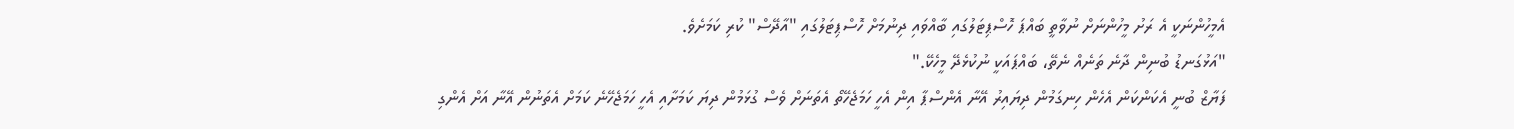އެމީހުންނަކީ އެ ރަށު މީހުންނަށް ނުވާތީ ބައްޕަ ހޮސްޕިޓަލުގައި ބާއްވައި ދިނުމަށް ހޮސްޕިޓަލުގައި "އާދޭސް" ކުރި ކަމަށެވެ.
"އަޅުގަނޑު ބުނިން ދާނެ ތަނެއް ނެތޭ، ބައްޕައަކީ ނުކުޅެދޭ މީހެކޭ."
ފަޔާޒް ބުނީ އެކަންކަން އެހެން ހިނގަމުން ދިޔައިރު އޭނާ އެންސްޕާ އިން އެހީ ހަމަޖެހޭތޯ އެތަނަށް ވެސް ގުޅަމުން ދިޔަ ކަމަށާއި އެހީ ހަމަޖެހޭނެ ކަމަށް އެތަނުން އޭނާ އަށް އެންގި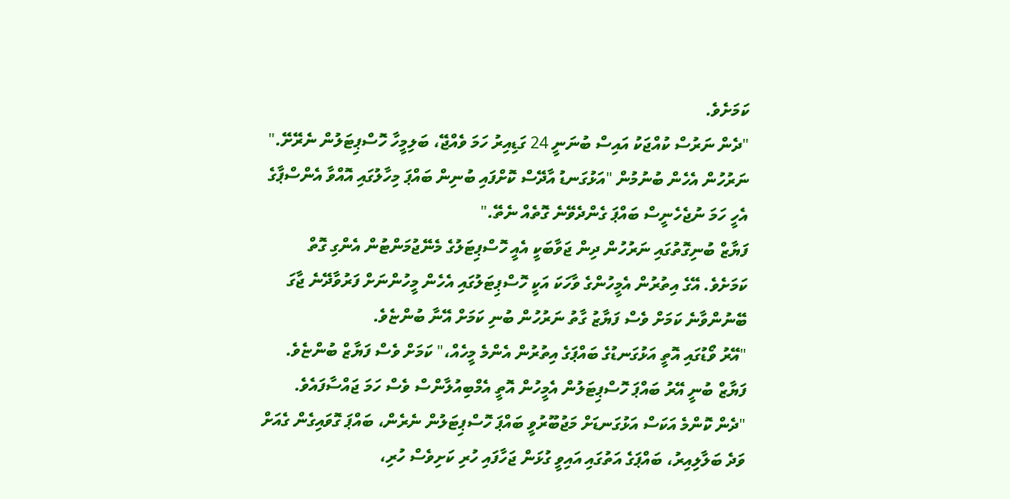ކަމަށެވެ.
"ދެން ނަރުސް ކުއްޖަކު އައިސް ބުނަނީ 24 ގަޑިއިރު ހަމަ ވެއްޖޭ، ބަލިމީހާ ހޮސްޕިޓަލުން ނެރޭށޭ."
ނަރުހުން އެހެން ބުނުމުން "އަޅުގަނޑު އާދޭސް ކޮށްފައި ބުނިން ބައްޕަ މިހާލުގައި އޮއްވާ އެންސްޕާގެ އެހީ ހަމަ ނުޖެހެނީސް ބައްޕަ ގެންދެވޭނެ ގޮތެއް ނެތޭ."
ފަޔާޒް ބުނިގޮތުގައި ނަރުހުން ދިން ޖަވާބަކީ އެއީ ހޮސްޕިޓަލުގެ މެނޭޖުމަންޓުން އެންގި ގޮތް ކަމަށެވެ. އޭގެ އިތުރުން އެމީހުންގެ ވާހަކަ އަކީ ހޮސްޕިޓަލުގައި އެހެން މީހުންނަށް ފަރުވާދޭނެ ޖާގަ ބޭނުންވާނެ ކަމަށް ވެސް ފަޔާޒު ގާތު ނަރުހުން ބުނި ކަމަށް އޭނާ ބުންޏެވެ.
"އޭރު ވޯޑުގައި އޮތީ އަޅުގަނޑުގެ ބައްޕަގެ އިތުރުން އެންމެ މީހެއް،" ކަމަށް ވެސް ފަޔާޒް ބުންޏެވެ.
ފަޔާޒް ބުނީ އޭރު ބައްޕަ ހޮސްޕިޓަލުން އެމީހުން އޮތީ އެމްބިއުލާންސް ވެސް ހަމަ ޖައްސާފައެވެ.
"ދެން ކޮންމެ އަކަސް އަޅުގަނޑަށް މަޖުބޫރުވީ ބައްޕަ ހޮސްޕިޓަލުން ނެރެން، ބައްޕަ ގޮވައިގެން ގެއަށް ވަދެ ބަލާލިއިރު، ބައްޕަގެ އަތުގައި އައިވީ ގުޅަން ޖަހާފައި ހުރި ކަށިވެސް ހުރި،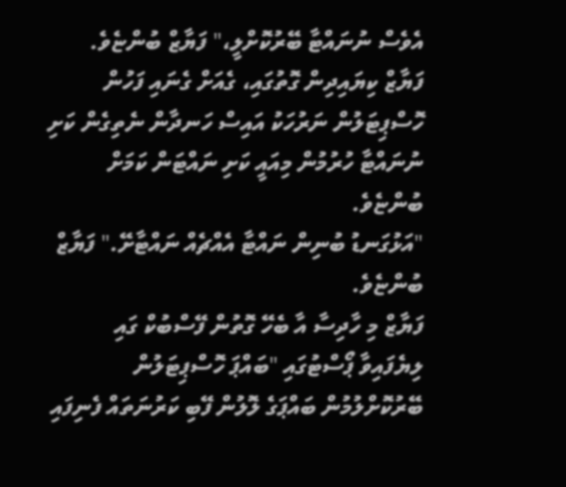އެވެސް ނުނައްޓާ ބޭރުކޮށްލީ،" ފަޔާޒް ބުންޏެވެ.
ފަޔާޒް ކިޔައިދިން ގޮތުގައި، ގެއަށް ގެނައި ފަހުން ހޮސްޕިޓަލުން ނަރުހަކު އައިސް ހަނދާން ނެތިގެން ކަށި ނުނައްޓާ ހުރުމުން މިއައީ ކަށި ނައްޓަން ކަމަށް ބުންޏެވެ.
"އަޅުގަނޑު ބުނިން ނައްޓާ އެއްޗެއް ނައްޓާށޭ." ފަޔާޒް ބުންޏެވެ.
ފަޔާޒް މި ހާދިސާ އާ ބެހޭ ގޮތުން ފޭސްބުކް ގައި ލިޔެފައިވާ ޕޯސްޓުގައި "ބައްޕަ ހޮސްޕިޓަލުން ބޭރުކޮށްލުމުން ބައްޕަގެ ލޮލުން ފޭބި ކަރުނަތައް ފެނިފައި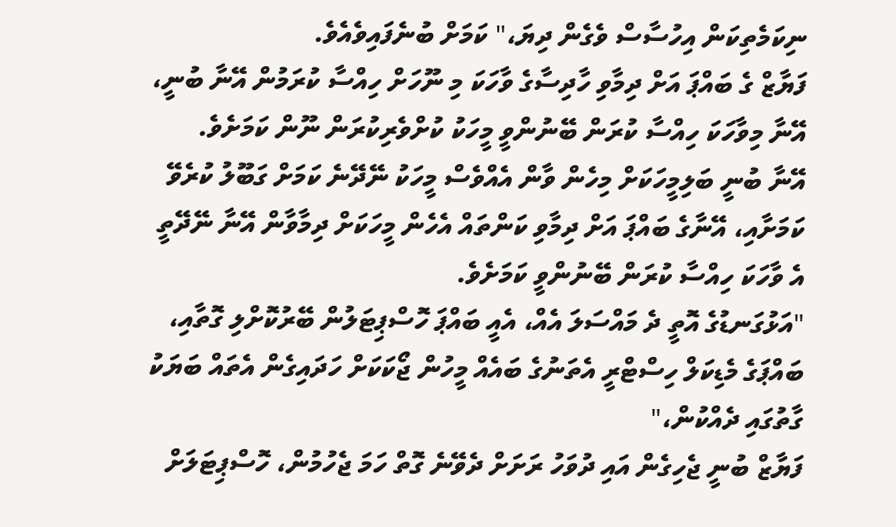ނިކަމެތިކަން އިހުސާސް ވެގެން ދިޔަ،" ކަމަށް ބުނެފައިވެއެވެ.
ފަޔާޒް ގެ ބައްޕަ އަށް ދިމާވި ހާދިސާގެ ވާހަކަ މި ނޫހަށް ހިއްސާ ކުރަމުން އޭނާ ބުނީ، އޭނާ މިވާހަކަ ހިއްސާ ކުރަން ބޭނުންވީ މީހަކު ކުށްވެރިކުރަން ނޫން ކަމަށެވެ.
އޭނާ ބުނީ ބަލިމީހަކަށް މިހެން ވާން އެއްވެސް މީހަކު ނޭދޭނެ ކަމަށް ގަބޫލު ކުރެވޭ ކަމަށާއި، އޭނާގެ ބައްޕަ އަށް ދިމާވި ކަންތައް އެހެން މީހަކަށް ދިމާވާން އޭނާ ނޭދޭތީ އެ ވާހަކަ ހިއްސާ ކުރަން ބޭނުންވީ ކަމަށެވެ.
"އަޅުގަނޑުގެ އޮތީ ދެ މައްސަލަ އެއް، އެއީ ބައްޕަ ހޮސްޕިޓަލުން ބޭރުކޮށްލި ގޮތާއި، ބައްޕަގެ މެޑިކަލް ހިސްޓްރީ އެތަނުގެ ބައެއް މީހުން ޖޯކަކަށް ހަދައިގެން އެތައް ބަޔަކު ގާތުގައި ދެއްކުން،"
ފަޔާޒް ބުނީ ޖެހިގެން އައި ދުވަހު ރަށަށް ދެވޭނެ ގޮތް ހަމަ ޖެހުމުން، ހޮސްޕިޓަލަށް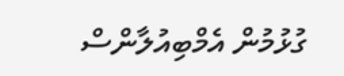ގުޅުމުން އެމްބިއުލާންސް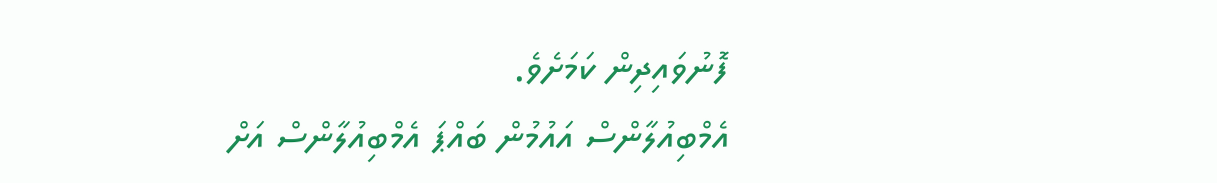ފޮނުވައިދިން ކަމަށެވެ.
އެމްބިއުލާންސް އައުމުން ބައްޕަ އެމްބިއުލާންސް އަށް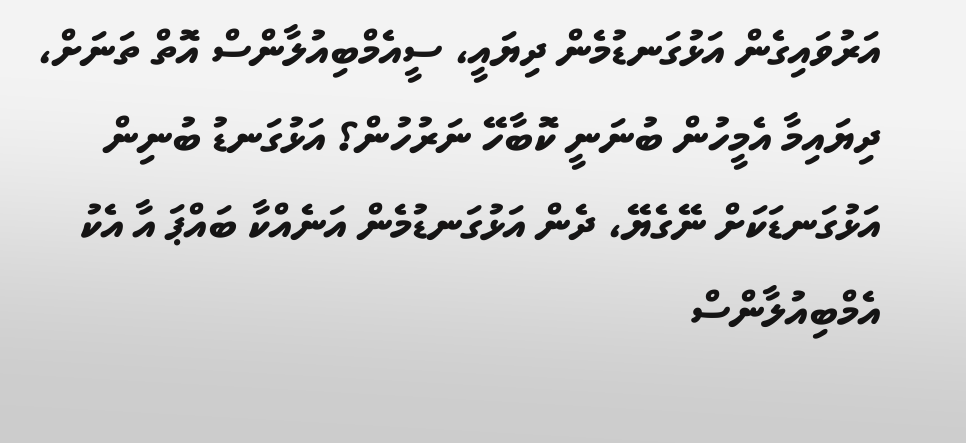އަރުވައިގެން އަޅުގަނޑުމެން ދިޔައީ، ސީއެމްބިއުލާންސް އޮތް ތަނަށް، ދިޔައިމާ އެމީހުން ބުނަނީ ކޮބާހޭ ނަރުހުން؟ އަޅުގަނޑު ބުނިން އަޅުގަނޑަކަށް ނޭގެޔޭ، ދެން އަޅުގަނޑުމެން އަނެއްކާ ބައްޕަ އާ އެކު އެމްބިއުލާންސް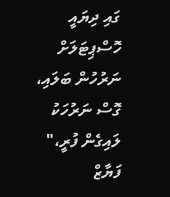ގައި ދިޔައީ ހޮސްޕިޓަލަށް ނަރުހުން ބަލައި، ގޮސް ނަރުހަކު ލައިގެން ފުރީ،" ފަޔާޒް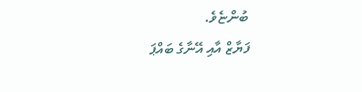ބުންޏެވެ.
ފަޔާޒް އާއި އޭނާގެ ބައްޕަ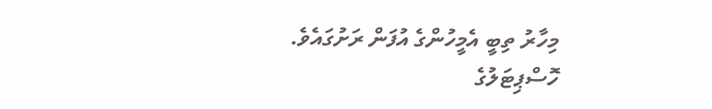މިހާރު ތިބީ އެމީހުންގެ އުފަން ރަށުގައެވެ.
ހޮސްޕިޓަލުގެ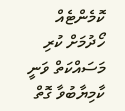ކޮމެންޓެއް ހޯދުމަށް ކުރި މަސައްކަތް ވަނީ ކާމިޔާބުވާ ގޮތް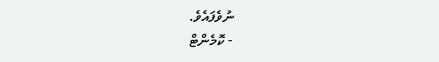ނުވެފައެވެ.
- ކޮމެންޓް